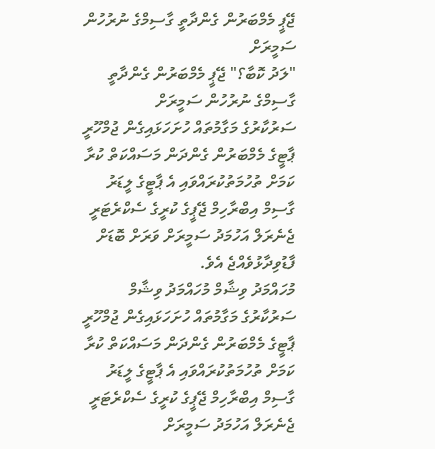ޖޭޕީ މެމްބަރުން ގެންދާތީ ގާސިމްގެ ނުރުހުން ސަމީރަށް
"ލަދު ކޮބާ؟" ޖޭޕީ މެމްބަރުން ގެންދާތީ ގާސިމްގެ ނުރުހުން ސަމީރަށް
ސަރުކާރުގެ މަގާމުތައް ހުށަހަޅައިގެން ޖުމްހޫރީ ޕާޓީގެ މެމްބަރުން ގެންދަން މަސައްކަތް ކުރާ ކަމަށް ތުހުމަތުކުރައްވައި އެ ޕާޓީގެ ލީޑަރު ގާސިމް އިބްރާހިމް ޖޭޕީގެ ކުރީގެ ސެކްރެޓަރީ ޖެނެރަލް އަހުމަދު ސަމީރަށް ވަރަށް ބޮޑަށް ފާޑުވިދާޅުވެއްޖެ އެވެ.
މުހައްމަދު ވިޝާމް މުހައްމަދު ވިޝާމް
ސަރުކާރުގެ މަގާމުތައް ހުށަހަޅައިގެން ޖުމްހޫރީ ޕާޓީގެ މެމްބަރުން ގެންދަން މަސައްކަތް ކުރާ ކަމަށް ތުހުމަތުކުރައްވައި އެ ޕާޓީގެ ލީޑަރު ގާސިމް އިބްރާހިމް ޖޭޕީގެ ކުރީގެ ސެކްރެޓަރީ ޖެނެރަލް އަހުމަދު ސަމީރަށް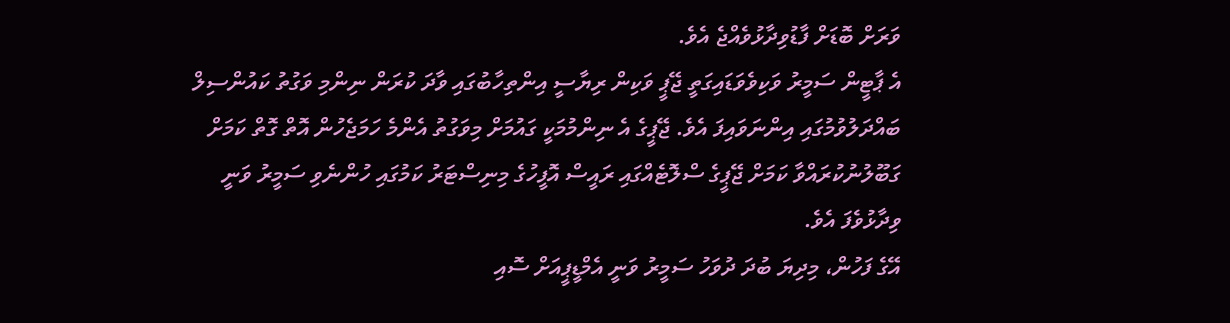ވަރަށް ބޮޑަށް ފާޑުވިދާޅުވެއްޖެ އެވެ.
އެ ޕާޓީން ސަމީރު ވަކިވެވަޑައިގަތީ ޖޭޕީ ވަކިން ރިޔާސީ އިންތިހާބުގައި ވާދަ ކުރަން ނިންމި ވަގުތު ކައުންސިލް ބައްދަލުވުމުގައި އިންނަވައިފަ އެވެ. ޖޭޕީގެ އެ ނިންމުމަކީ ގައުމަށް މިވަގުތު އެންމެ ހަމަޖެހުން އޮތް ގޮތް ކަމަށް ގަބޫލުނުކުރައްވާ ކަމަށް ޖޭޕީގެ ސްލޮޓެއްގައި ރައީސް އޮފީހުގެ މިނިސްޓަރު ކަމުގައި ހުންނެވި ސަމީރު ވަނީ ވިދާޅުވެފަ އެވެ.
އޭގެ ފަހުން، މިދިޔަ ބުދަ ދުވަހު ސަމީރު ވަނީ އެމްޑީޕީއަށް ސޮއި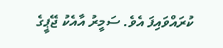ކުރައްވައިފަ އެވެ. ސަމީރު އާއެކު ޖޭޕީގެ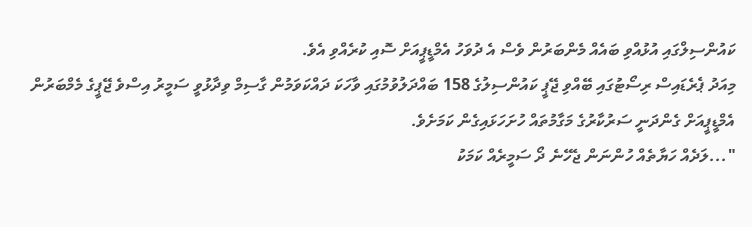ކައުންސިލްގައި އުޅުއްވި ބައެއް މެންބަރުން ވެސް އެ ދުވަހު އެމްޑީޕީއަށް ސޮއި ކުރެއްވި އެވެ.
މިއަދު ޕެރެޑައިސް ރިސޯޓުގައި ބޭއްވި ޖޭޕީ ކައުންސިލުގެ 158 ބައްދަލުވުމުގައި ވާހަކަ ދައްކަވަމުން ގާސިމް ވިދާޅުވީ ސަމީރު އިސްވެ ޖޭޕީގެ މެމްބަރުން އެމްޑީޕީއަށް ގެންދަނީ ސަރުކާރުގެ މަގާމުތައް ހުށަހަޅައިގެން ކަމަށެވެ.
"...ލަދެއް ހަޔާތެއް ހުންނަން ޖެހޭނެ ދޯ ސަމީރެއް ކަމަކު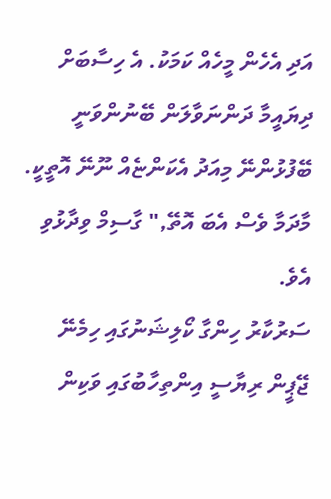އަދި އެހެން މީހެއް ކަމަކު. އެ ހިސާބަށް ދިޔައީމާ ދަންނަވާލަން ބޭނުންވަނީ ބޭފުޅުންނޭ މިއަދު އެކަންޏެއް ނޫނޭ އޮތީކީ. މާދަމާ ވެސް އެބަ އޮތޭ," ގާސިމް ވިދާޅުވި އެވެ.
ސަރުކާރު ހިންގާ ކޯލިޝަނުގައި ހިމެނޭ ޖޭޕީން ރިޔާސީ އިންތިހާބުގައި ވަކިން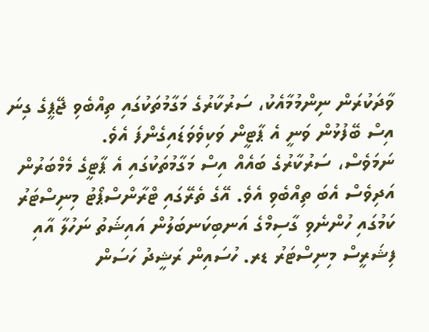ވާދަކުރަން ނިންމުމާއެކު، ސަރުކާރުގެ މަގާމުތަކުގައި ތިއްބެވި ޖޭޕީގެ ގިނަ އިސް ބޭފުޅުން ވަނީ އެ ޕާޓީން ވަކިވެވަޑައިގެންފަ އެވެ.
ނަމަވެސް، ސަރުކާރުގެ ބައެއް އިސް މަގާމުތަކުގައި އެ ޕާޓީގެ މެމްބަރުން އަދިވެސް އެބަ ތިއްބެވި އެވެ. އޭގެ ތެރޭގައި ޓްރާންސްޕޯޓު މިނިސްޓަރު ކަމުގައި ހުންނެވި ގާސިމްގެ އަނބިކަނބަލުން އައިޝަތު ނަހުލާ އާއި ފިޝަރީސް މިނިސްޓަރު ޑރ. ހުސައިން ރަޝީދު ހަސަން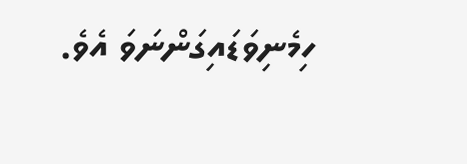ހިމެނިވަޑައިގަންނަވަ އެވެ.